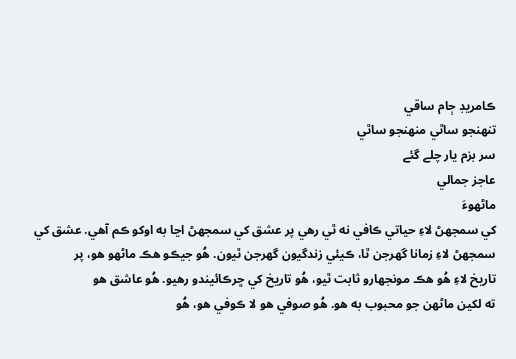ڪامريڊ ڄام ساقي
تنهنجو ساٿي منهنجو ساٿي
سر بزم یار چلے گئے
عاجز جمالي
ماڻهوءَ
کي سمجهڻ لاءِ حياتي ڪافي نه ٿي رهي پر عشق کي سمجهڻ اڃا به اوکو ڪم آهي. عشق کي
سمجهڻ لاءِ زمانا گهرجن ٿا، ڪيئي زندگيون گهرجن ٿيون. هُو جيڪو هڪ ماڻهو هو، پر
تاريخ لاءِ هُو هڪ مونجهارو ثابت ٿيو، هُو تاريخ کي ڇرڪائيندو رهيو. هُو عاشق هو
ته لکين ماڻهن جو محبوب به هو. هُو صوفي هو لا ڪوفي هو، هُو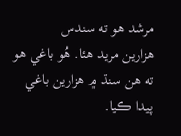مرشد هو ته سندس
هزارين مريد هئا. هُو باغي هو ته هن سنڌ ۾ هزارين باغي پيدا ڪيا.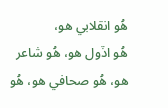هُو انقلابي هو،
هُو اڏول هو، هُو شاعر هو، هُو صحافي هو، هُو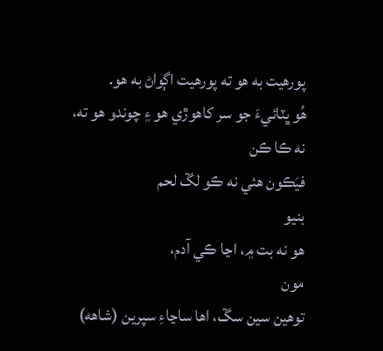پورهيت به هو ته پورهيت اڳواڻ به هو.
هُو ڀٽائيءَ جو سر کاهوڙي هو ۽ چوندو هو ته،
نه ڪا ڪن
فيَڪون هئي نه ڪو لڱ لحم
بنيو
هو نه بت ۾، اڃا ڪي آدم،
مون
توهين سين سڱ، اها ساڃاءِ سپرين (شاهه)